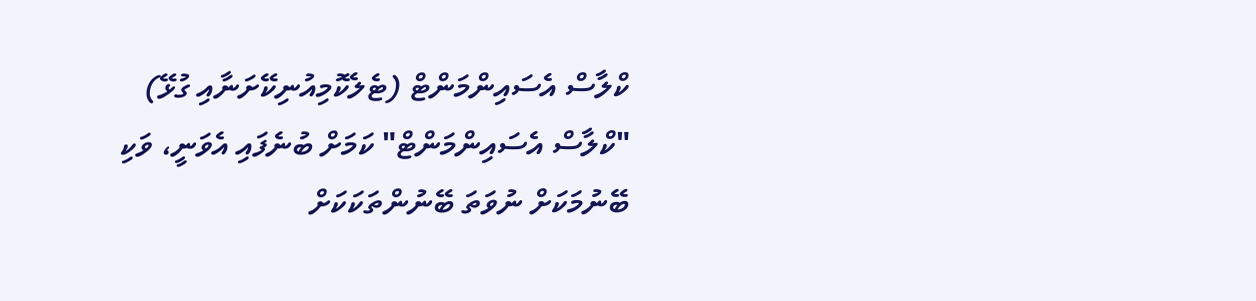ކްލާސް އެސައިންމަންޓް (ޓެލެކޮމިއުނިކޭށަނާއި ގުޅޭ)
"ކްލާސް އެސައިންމަންޓް" ކަމަށް ބުނެފައި އެވަނީ، ވަކި ބޭނުމަކަށް ނުވަތަ ބޭނުންތަކަކަށް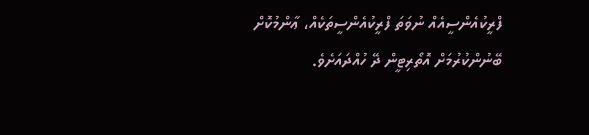ފްރީކުއެންސީއެއް ނުވަތަ ފްރީކުއެންސީތަކެއް، ޢާންމުކޮށް ބޭނުންކުރުމަށް އޮތޯރިޓީން ދޭ ހުއްދައަށެވެ.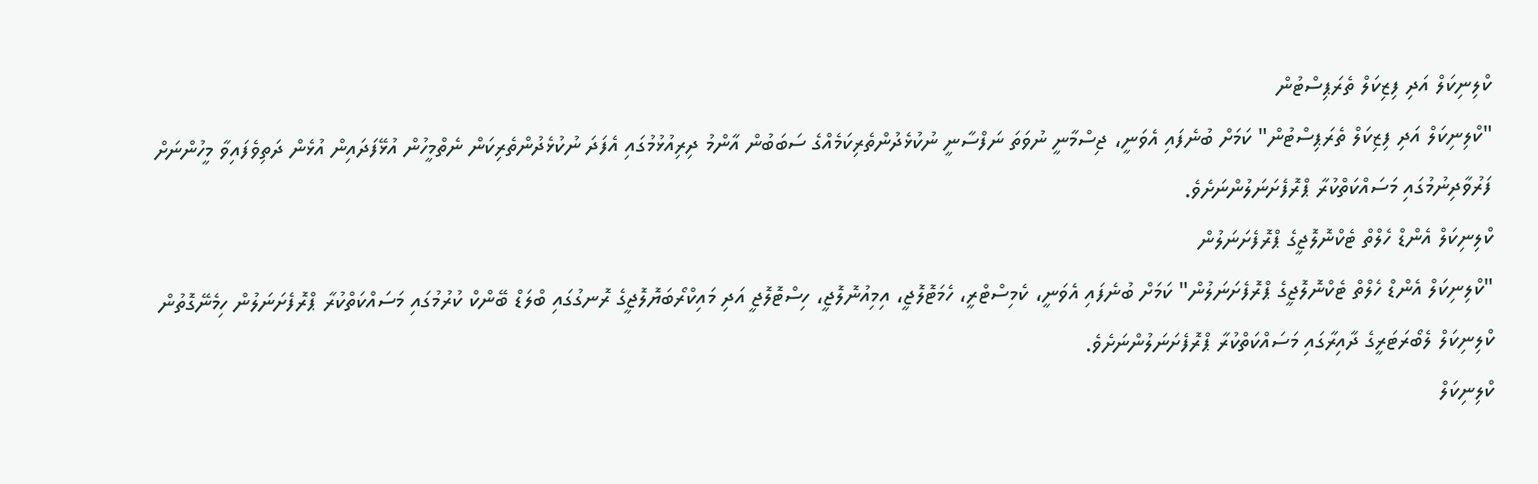ކްލިނިކަލް އަދި ފިޒިކަލް ތެރަޕިސްޓުން
"ކްލިނިކަލް އަދި ފިޒިކަލް ތެރަޕިސްޓުން" ކަމަށް ބުނެފައި އެވަނީ، ޖިސްމާނީ ނުވަތަ ނަފްސާނީ ނުކުޅެދުންތެރިކަމެއްގެ ސަބަބުން އާންމު ދިރިއުޅުމުގައި އެފަދަ ނުކުޅެދުންތެރިކަން ނެތްމީހުން އުޅޭފަދައިން އުޅެން ދަތިވެފައިވާ މީހުންނަށް ފަރުވާދިނުމުގައި މަސައްކަތްކުރާ ޕްރޮފެށަނަލުންނަށެވެ.
ކްލިނިކަލް އެންޑް ހެލްތް ޓެކްނޮލޮޖީގެ ޕްރޮފެށަނަލުން
"ކްލިނިކަލް އެންޑް ހެލްތް ޓެކްނޮލޮޖީގެ ޕްރޮފެށަނަލުން" ކަމަށް ބުނެފައި އެވަނީ، ކެމިސްޓްރީ، ހެމަޓޮލޮޖީ، އިމިއުނޮލޮޖީ، ހިސްޓޮލޮޖީ އަދި މައިކްރޯބަޔޮލޮޖީގެ ރޮނގުގައި ބްލަޑް ބޭންކް ކުރުމުގައި މަސައްކަތްކުރާ ޕްރޮފެށަނަލުން ހިމެނޭގޮތުން ކްލިނިކަލް ލެބޯރަޓަރީގެ ދާއިރާގައި މަސައްކަތްކުރާ ޕްރޮފެށަނަލުންނަށެވެ.
ކްލިނިކަލް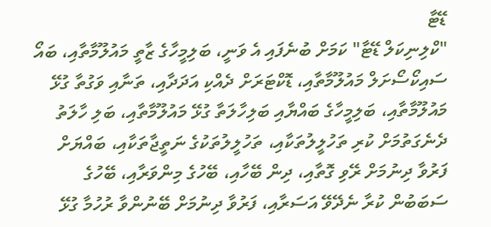ޑޭޓާ
"ކްލިނިކަލް ޑޭޓާ" ކަމަށް ބުނެފައި އެ ވަނީ، ބަލިމީހާގެ ޒާތީ މައުލޫމާތާއި، ބައޯ ސައިކޯސޯށަލް މައުލޫމާތާއި، ޑޮކްޓަރަށް ދެއްކި އަދަދާއި، ތަނާއި ވަގުތާ ގުޅޭ މައުލޫމާތާއި، ބަލިމީހާގެ ބައްޔާއި ބަލިހާލަތާ ގުޅޭ މައުލޫމާތާއި، ބަލި ހާލަތު ދެނެގަތުމަށް ކުރި ތަހުލީލުތަކާއި، ތަހުލީލުތަކުގެ ނަތީޖާތަކާއި، ބައްޔަށް ފަރުވާ ދިނުމަށް ރޭވި ގޮތާއި، ދިން ބޭހާއި، ބޭހުގެ މިންވަރާއި، ބޭހުގެ ސަބަބުން ކުރާ ނެދޭވޭ އަސަރާއި، ފަރުވާ ދިނުމަށް ބޭނުންވާ ރުހުމާ ގުޅޭ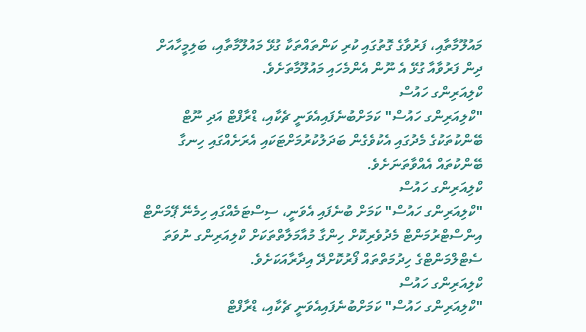މައުލޫމާތާއި، ފަރުވާގެ ގޮތުގައި ކުރި ކަންތައްތަކާ ގުޅޭ މައުލޫމާތާއި، ބަލިމީހާއަށް ދިން ފަރުވާއާ ގުޅޭ އެ ނޫން އެންމެހައި މައުލޫމާތަށެވެ.
ކްލިއަރިންގ ހައުސް
"ކްލިއަރިންގ ހައުސް" ކަމަށްބުނެފައިއެވަނީ ޗެކާއި، ޑްރާފްޓް އަދި ނޫޓް ބޭންކުތަކުގެ މެދުގައި އެކުވެގެން ބަދަލުކުރުމަށްޓަކައި އެރަށެއްގައި ހިނގާ ބޭންކުތައް އެއްވާތަނަށެވެ.
ކްލިއަރިންގ ހައުސް
"ކްލިއަރިންގ ހައުސް" ކަމަށް ބުނެފައި އެވަނީ، ސިސްޓަމެއްގައި ހިމެނޭ ޕޭމަންޓް އިންސްޓްރުމަންޓް މެދުވެރިކޮށް ހިންގާ މުއާމަލާތްތަކަށް ކްލިއަރިންގ ނުވަތަ ސެޓްލްމަންޓްގެ ހިދުމަތްތައް ފޯރުކޮށްދޭ އިދާރާއަކަށެވެ.
ކްލިއަރިންގ ހައުސް
"ކްލިއަރިންގ ހައުސް" ކަމަށްބުނެފައިއެވަނީ ޗެކާއި، ޑްރާފްޓް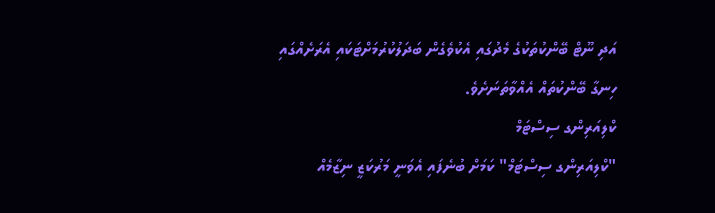އަދި ނޫޓް ބޭންކުތަކުގެ މެދުގައި އެކުވެގެން ބަދަލުކުރުމަށްޓަކައި އެރަށެއްގައި ހިނގާ ބޭންކުތައް އެއްވާތަނަށެވެ.
ކްލިއަރިންގ ސިސްޓަމް
"ކްލިއަރިންގ ސިސްޓަމް" ކަމަށް ބުނެފައި އެވަނީ މަރުކަޒީ ނިޒާމެއް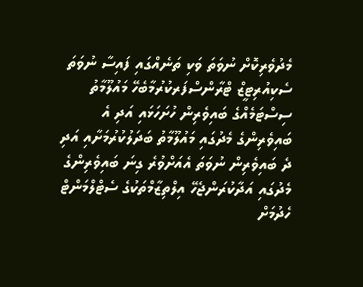މެދުވެރިކޮށް ނުވަތަ ވަކި ތަނެއްގައި ފައިސާ ނުވަތަ ސެކިއުރިޓީޒް ޓްރާންސްފަރކުރުމާބެހޭ މައުލޫމާތު ސިސްޓަމެއްގެ ބައިވެރިން ހުށަހަޅައި އަދި އެ ބައިވެރިންގެ މެދުގައި މައުލޫމާތު ބަދަލުކުރުމަށާއި އަދި ދެ ބައިވެރިން ނުވަތަ އެއަށްވުރެ ގިނަ ބައިވެރިންގެ މެދުގައި އަދާކުރަންޖެހޭ އިލްތިޒާމްތަކުގެ ސެޓްލްމަންޓް ހެދުމަށް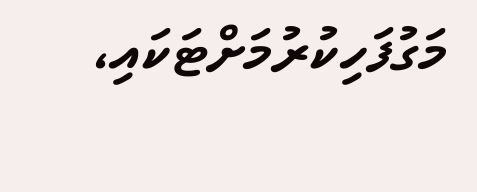މަގުފަހިކުރުމަށްޓަކައި،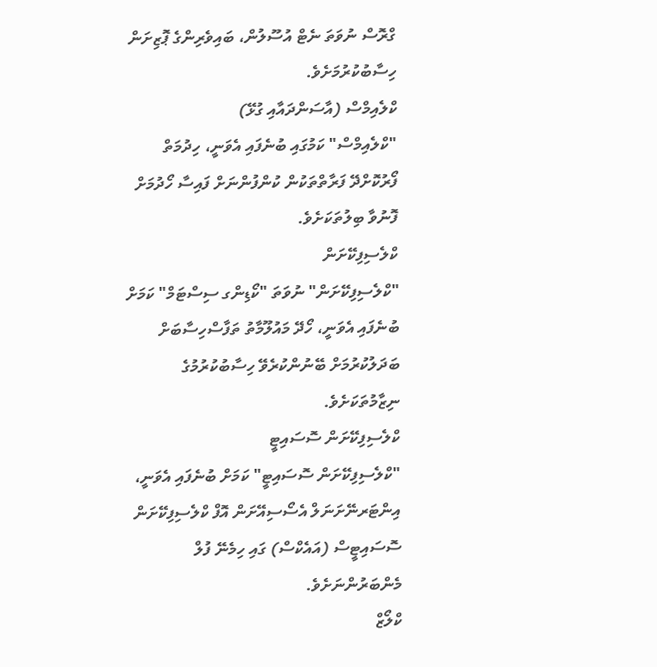ގްރޮސް ނުވަތަ ނެޓް އުސޫލުން، ބައިވެރިންގެ ޕޮޒިށަން ހިސާބުކުރުމަށެވެ.
ކްލެއިމްސް (އާސަންދައާއި ގުޅޭ)
"ކްލެއިމްސް" ކަމުގައި ބުނެފައި އެވަނީ، ހިދުމަތް ފޯރުކޮށްދޭ ފަރާތްތަކުން ކުންފުންނަށް ފައިސާ ހޯދުމަށް ފޮނުވާ ބިލުތަކަށެވެ.
ކްލެސިފިކޭށަން
"ކްލެސިފިކޭށަން" ނުވަތަ "ކޯޑިންގ ސިސްޓަމް" ކަމަށް ބުނެފައި އެވަނީ، ހޯދޭ މައުލޫމާތު ތަފާސްހިސާބަށް ބަދަލުކުރުމަށް ބޭނުންކުރެވޭ ހިސާބުކުރުމުގެ ނިޒާމުތަކަށެވެ.
ކްލެސިފިކޭށަން ސޮސައިޓީ
"ކްލެސިފިކޭށަން ސޮސައިޓީ" ކަމަށް ބުނެފައި އެވަނީ، އިންޓަރނޭށަނަލް އެސޯސިއޭށަން އޮފް ކްލެސިފިކޭށަން ސޮސައިޓީސް (އައެކްސް) ގައި ހިމެނޭ ފުލް މެންބަރުންނަށެވެ.
ކްލޯޒް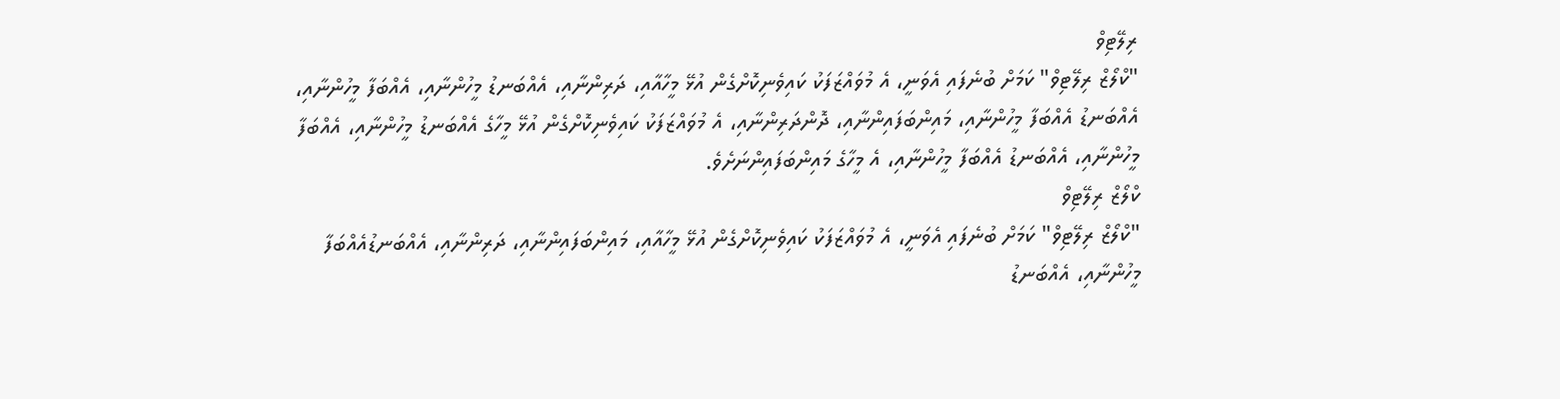ރިލޭޓިވް
"ކްލޯޒް ރިލޭޓިވް" ކަމަށް ބުނެފައި އެވަނީ، އެ މުވައްޒަފަކު ކައިވެނިކޮށްގެން އުޅޭ މީހާއާއި، ދަރިންނާއި، އެއްބަނޑު މީހުންނާއި، އެއްބަފާ މީހުންނާއި، އެއްބަނޑު އެއްބަފާ މީހުންނާއި، މައިންބަފައިންނާއި، ދޮންދަރިންނާއި، އެ މުވައްޒަފަކު ކައިވެނިކޮށްގެން އުޅޭ މީހާގެ އެއްބަނޑު މީހުންނާއި، އެއްބަފާ މީހުންނާއި، އެއްބަނޑު އެއްބަފާ މީހުންނާއި، އެ މީހާގެ މައިންބަފައިންނަށެވެ.
ކްލޯޒް ރިލޭޓިވް
"ކްލޯޒް ރިލޭޓިވް" ކަމަށް ބުނެފައި އެވަނީ، އެ މުވައްޒަފަކު ކައިވެނިކޮށްގެން އުޅޭ މީހާއާއި، މައިންބަފައިންނާއި، ދަރިންނާއި، އެއްބަނޑުއެއްބަފާ މީހުންނާއި، އެއްބަނޑު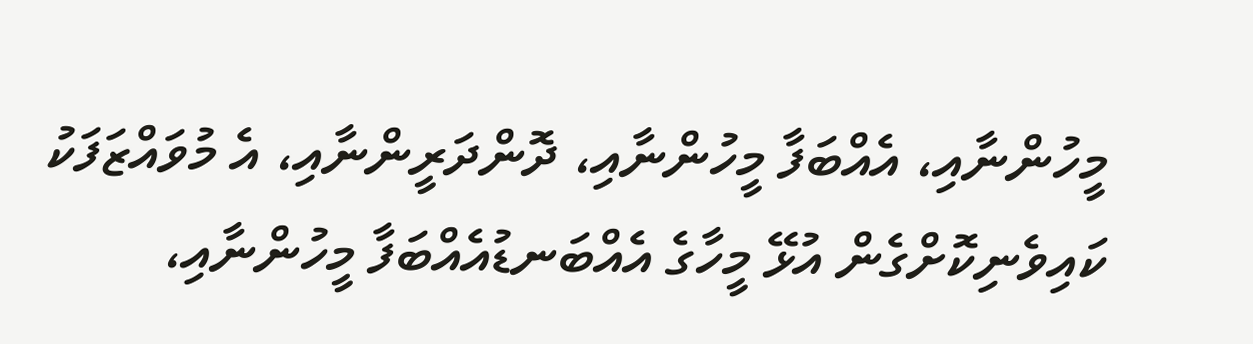މީހުންނާއި، އެއްބަފާ މީހުންނާއި، ދޮންދަރީންނާއި، އެ މުވައްޒަފަކު ކައިވެނިކޮށްގެން އުޅޭ މީހާގެ އެއްބަނޑުއެއްބަފާ މީހުންނާއި،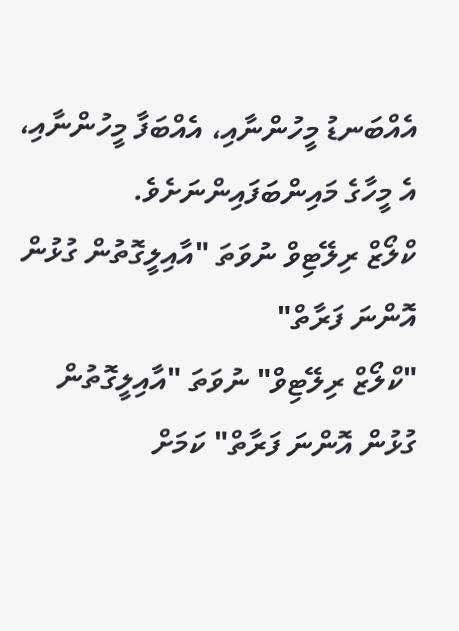އެއްބަނޑު މީހުންނާއި، އެއްބަފާ މީހުންނާއި، އެ މީހާގެ މައިންބަފައިންނަށެވެ.
ކްލޯޒް ރިލޭޓިވް ނުވަތަ "އާއިލީގޮތުން ގުޅުން އޮންނަ ފަރާތް"
"ކްލޯޒް ރިލޭޓިވް" ނުވަތަ "އާއިލީގޮތުން ގުޅުން އޮންނަ ފަރާތް" ކަމަށް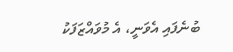ބުނެފައި އެވަނީ، އެ މުވައްޒަފަކު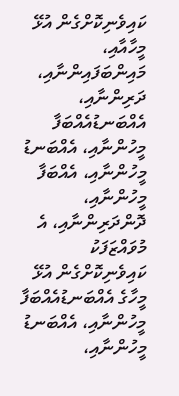ކައިވެނިކޮށްގެން އުޅޭ މީހާއާއި، މައިންބަފައިންނާއި، ދަރިންނާއި، އެއްބަނޑުއެއްބަފާ މީހުންނާއި، އެއްބަނޑު މީހުންނާއި، އެއްބަފާ މީހުންނާއި، ދޮންދަރިންނާއި، އެ މުވައްޒަފަކު ކައިވެނިކޮށްގެން އުޅޭ މީހާގެ އެއްބަނޑުއެއްބަފާ މީހުންނާއި، އެއްބަނޑު މީހުންނާއި،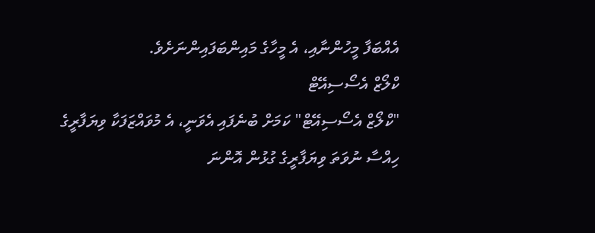އެއްބަފާ މީހުންނާއި، އެ މީހާގެ މައިންބަފައިންނަށެވެ.
ކްލޯޒް އެސޯސިއޭޓް
"ކްލޯޒް އެސޯސިއޭޓް" ކަމަށް ބުނެފައި އެވަނީ، އެ މުވައްޒަފަކާ ވިޔަފާރީގެ ހިއްސާ ނުވަތަ ވިޔަފާރީގެ ގުޅުން އޮންނަ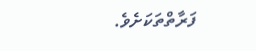ފަރާތްތަކަށެވެ.